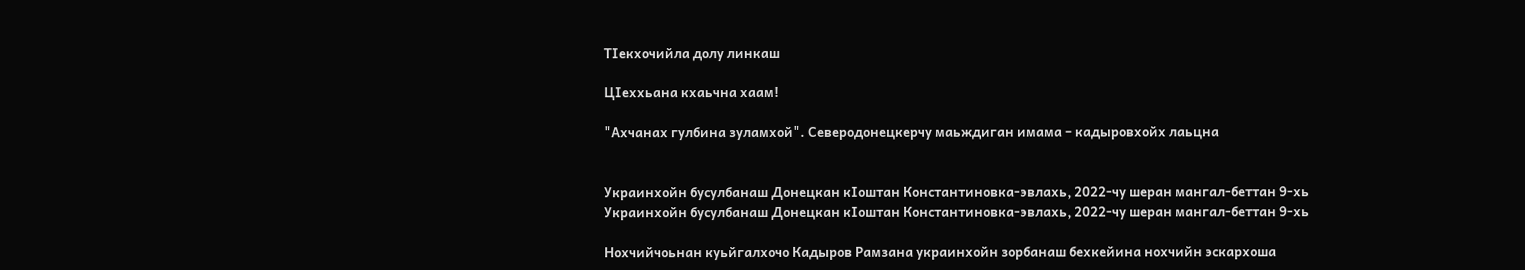ТIекхочийла долу линкаш

ЦIеххьана кхаьчна хаам!

"Ахчанах гулбина зуламхой". Северодонецкерчу маьждиган имама – кадыровхойх лаьцна


Украинхойн бусулбанаш Донецкан кIоштан Константиновка-эвлахь, 2022-чу шеран мангал-беттан 9-хь
Украинхойн бусулбанаш Донецкан кIоштан Константиновка-эвлахь, 2022-чу шеран мангал-беттан 9-хь

Нохчийчоьнан куьйгалхочо Кадыров Рамзана украинхойн зорбанаш бехкейина нохчийн эскархоша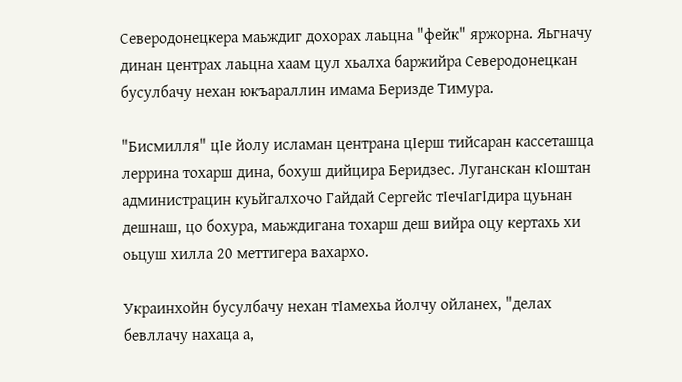Северодонецкера маьждиг дохорах лаьцна "фейк" яржорна. Яьгначу динан центрах лаьцна хаам цул хьалха баржийра Северодонецкан бусулбачу нехан юкъараллин имама Беризде Тимура.

"Бисмилля" цIе йолу исламан центрана цIерш тийсаран кассеташца леррина тохарш дина, бохуш дийцира Беридзес. Луганскан кIоштан администрацин куьйгалхочо Гайдай Сергейс тIечIагIдира цуьнан дешнаш, цо бохура, маьждигана тохарш деш вийра оцу кертахь хи оьцуш хилла 20 меттигера вахархо.

Украинхойн бусулбачу нехан тIамехьа йолчу ойланех, "делах бевллачу нахаца а,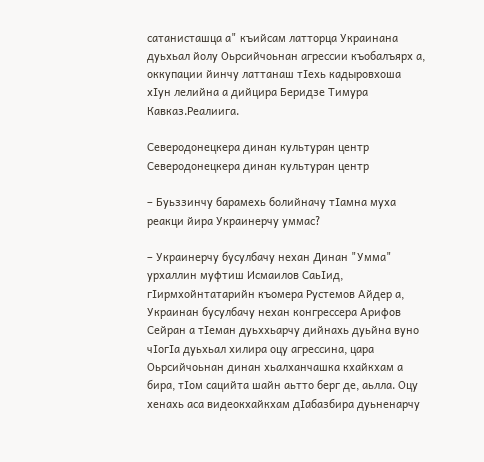сатанисташца а" къийсам латторца Украинана дуьхьал йолу Оьрсийчоьнан агрессии къобалъярх а, оккупации йинчу латтанаш тIехь кадыровхоша хIун лелийна а дийцира Беридзе Тимура Кавказ.Реалиига.

Северодонецкера динан культуран центр
Северодонецкера динан культуран центр

– Буьззинчу барамехь болийначу тIамна муха реакци йира Украинерчу уммас?

– Украинерчу бусулбачу нехан Динан "Умма" урхаллин муфтиш Исмаилов СаьIид, гIирмхойнтатарийн къомера Рустемов Айдер а, Украинан бусулбачу нехан конгрессера Арифов Сейран а тIеман дуьххьарчу дийнахь дуьйна вуно чIогIа дуьхьал хилира оцу агрессина, цара Оьрсийчоьнан динан хьалханчашка кхайкхам а бира, тIом сацийта шайн аьтто берг де, аьлла. Оцу хенахь аса видеокхайкхам дIабазбира дуьненарчу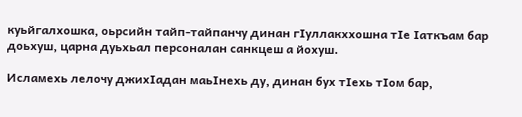куьйгалхошка, оьрсийн тайп-тайпанчу динан гIуллакххошна тIе Iаткъам бар доьхуш, царна дуьхьал персоналан санкцеш а йохуш.

Исламехь лелочу джихIадан маьIнехь ду, динан бух тIехь тIом бар,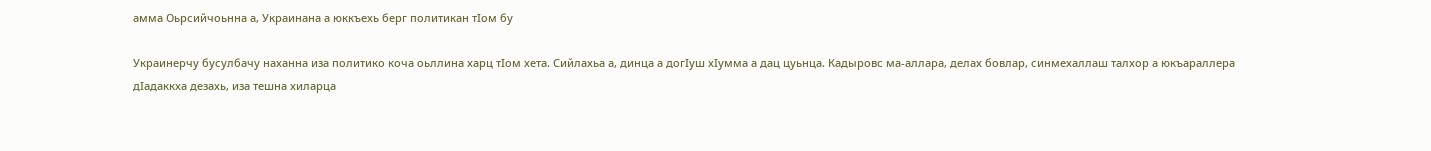амма Оьрсийчоьнна а, Украинана а юккъехь берг политикан тIом бу

Украинерчу бусулбачу наханна иза политико коча оьллина харц тIом хета. Сийлахьа а, динца а догIуш хIумма а дац цуьнца. Кадыровс ма-аллара, делах бовлар, синмехаллаш талхор а юкъараллера дIадаккха дезахь, иза тешна хиларца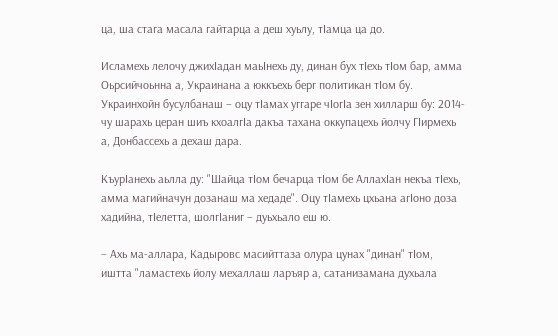ца, ша стага масала гайтарца а деш хуьлу, тIамца ца до.

Исламехь лелочу джихIадан маьIнехь ду, динан бух тIехь тIом бар, амма Оьрсийчоьнна а, Украинана а юккъехь берг политикан тIом бу. Украинхойн бусулбанаш – оцу тIамах уггаре чIогIа зен хилларш бу: 2014-чу шарахь церан шиъ кхоалгIа дакъа тахана оккупацехь йолчу ГIирмехь а, Донбассехь а дехаш дара.

КъурIанехь аьлла ду: "Шайца тIом бечарца тIом бе АллахIан некъа тIехь, амма магийначун дозанаш ма хедаде". Оцу тIамехь цхьана агIоно доза хадийна, тIелетта, шолгIаниг – дуьхьало еш ю.

– Ахь ма-аллара, Кадыровс масийттаза олура цунах "динан" тIом, иштта "ламастехь йолу мехаллаш ларъяр а, сатанизамана духьала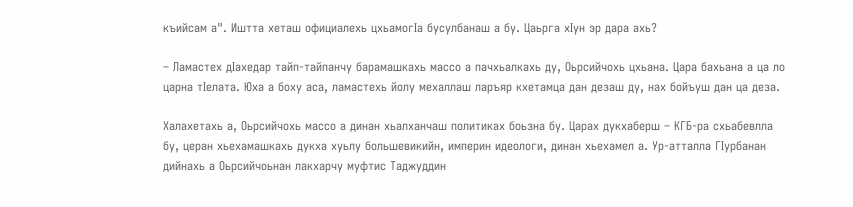къийсам а". Иштта хеташ официалехь цхьамогIа бусулбанаш а бу. Цаьрга хIун эр дара ахь?

– Ламастех дIахедар тайп-тайпанчу барамашкахь массо а пачхьалкахь ду, Оьрсийчохь цхьана. Цара бахьана а ца ло царна тIелата. Юха а боху аса, ламастехь йолу мехаллаш ларъяр кхетамца дан дезаш ду, нах бойъуш дан ца деза.

Халахетахь а, Оьрсийчохь массо а динан хьалханчаш политиках боьзна бу. Царах дукхаберш – КГБ-ра схьабевлла бу, церан хьехамашкахь дукха хуьлу большевикийн, империн идеологи, динан хьехамел а. Ур-атталла ГIурбанан дийнахь а Оьрсийчоьнан лакхарчу муфтис Таджуддин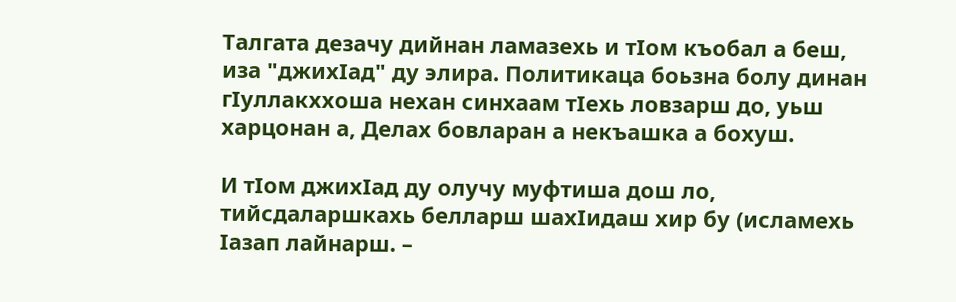Талгата дезачу дийнан ламазехь и тIом къобал а беш, иза "джихIад" ду элира. Политикаца боьзна болу динан гIуллакххоша нехан синхаам тIехь ловзарш до, уьш харцонан а, Делах бовларан а некъашка а бохуш.

И тIом джихIад ду олучу муфтиша дош ло, тийсдаларшкахь белларш шахIидаш хир бу (исламехь Iазап лайнарш. –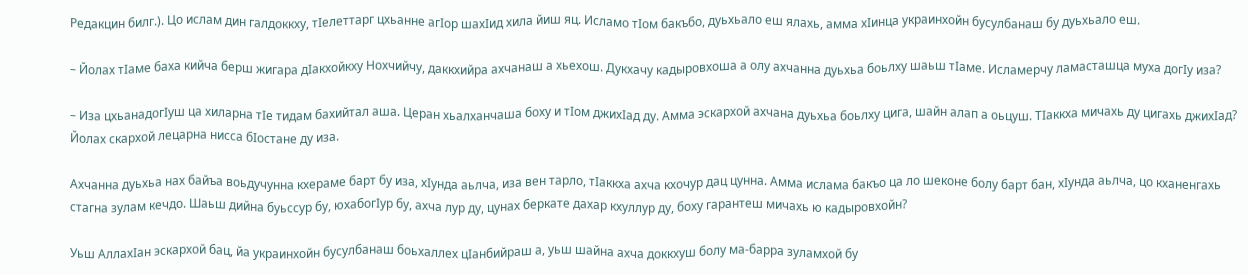Редакцин билг.). Цо ислам дин галдоккху, тIелеттарг цхьанне агIор шахIид хила йиш яц. Исламо тIом бакъбо, дуьхьало еш ялахь, амма хIинца украинхойн бусулбанаш бу дуьхьало еш.

– Йолах тIаме баха кийча берш жигара дIакхойкху Нохчийчу, даккхийра ахчанаш а хьехош. Дукхачу кадыровхоша а олу ахчанна дуьхьа боьлху шаьш тIаме. Исламерчу ламасташца муха догIу иза?

– Иза цхьанадогIуш ца хиларна тIе тидам бахийтал аша. Церан хьалханчаша боху и тIом джихIад ду. Амма эскархой ахчана дуьхьа боьлху цига, шайн алап а оьцуш. ТIаккха мичахь ду цигахь джихIад? Йолах скархой лецарна нисса бIостане ду иза.

Ахчанна дуьхьа нах байъа воьдучунна кхераме барт бу иза, хIунда аьлча, иза вен тарло, тIаккха ахча кхочур дац цунна. Амма ислама бакъо ца ло шеконе болу барт бан, хIунда аьлча, цо кханенгахь стагна зулам кечдо. Шаьш дийна буьссур бу, юхабогIур бу, ахча лур ду, цунах беркате дахар кхуллур ду, боху гарантеш мичахь ю кадыровхойн?

Уьш АллахIан эскархой бац, йа украинхойн бусулбанаш боьхаллех цIанбийраш а, уьш шайна ахча доккхуш болу ма-барра зуламхой бу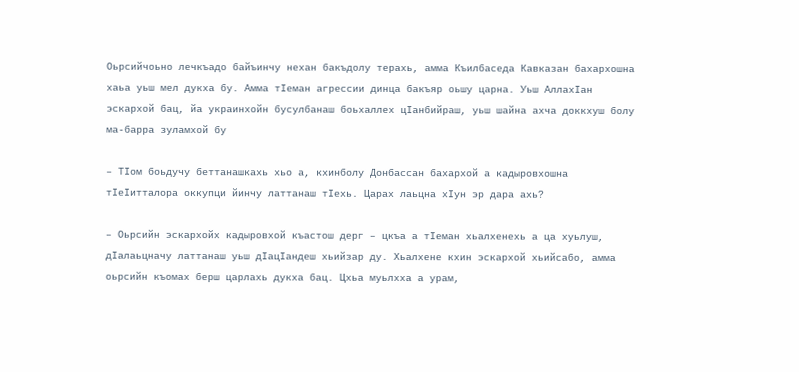Оьрсийчоьно лечкъадо байъинчу нехан бакъдолу терахь, амма Къилбаседа Кавказан бахархошна хаьа уьш мел дукха бу. Амма тIеман агрессии динца бакъяр оьшу царна. Уьш АллахIан эскархой бац, йа украинхойн бусулбанаш боьхаллех цIанбийраш, уьш шайна ахча доккхуш болу ма-барра зуламхой бу

– ТIом боьдучу беттанашкахь хьо а, кхинболу Донбассан бахархой а кадыровхошна тIеIитталора оккупци йинчу латтанаш тIехь. Царах лаьцна хIун эр дара ахь?

– Оьрсийн эскархойх кадыровхой къастош дерг – цкъа а тIеман хьалхенехь а ца хуьлуш, дIалаьцначу латтанаш уьш дIацIандеш хьийзар ду. Хьалхене кхин эскархой хьийсабо, амма оьрсийн къомах берш царлахь дукха бац. Цхьа муьлхха а урам,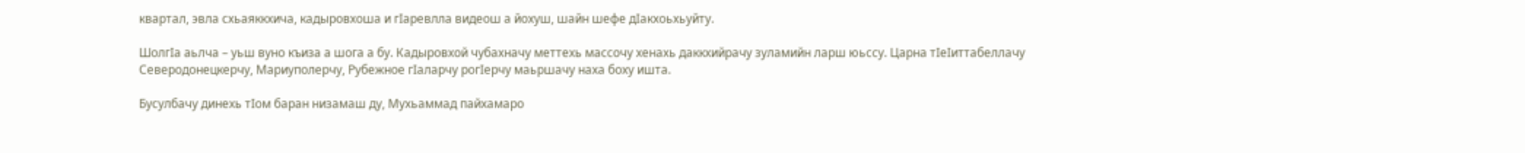квартал, эвла схьаяккхича, кадыровхоша и гIаревлла видеош а йохуш, шайн шефе дIакхоьхьуйту.

ШолгIа аьлча – уьш вуно къиза а шога а бу. Кадыровхой чубахначу меттехь массочу хенахь даккхийрачу зуламийн ларш юьссу. Царна тIеIиттабеллачу Северодонецкерчу, Мариуполерчу, Рубежное гIаларчу рогIерчу маьршачу наха боху ишта.

Бусулбачу динехь тIом баран низамаш ду, Мухьаммад пайхамаро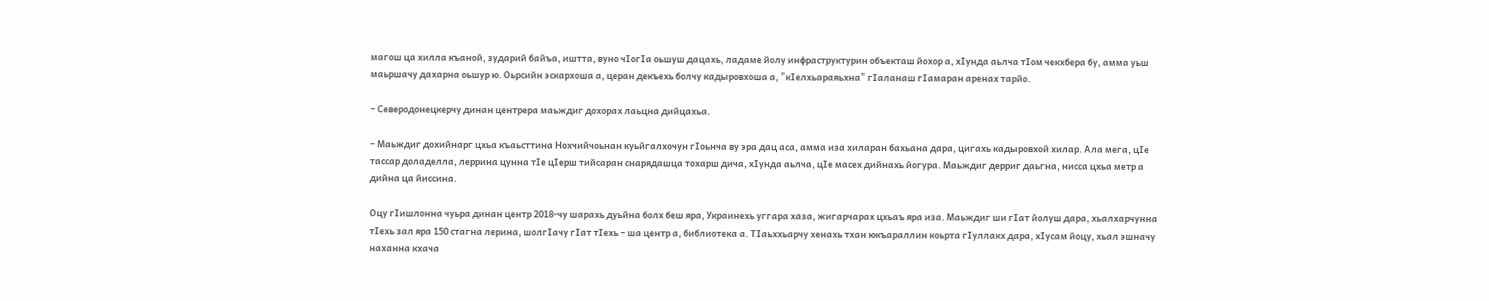магош ца хилла къаной, зударий байъа, иштта, вуно чIогIа оьшуш дацахь, ладаме йолу инфраструктурин объекташ йохор а, хIунда аьлча тIом чекхбера бу, амма уьш маьршачу дахарна оьшур ю. Оьрсийн эскархоша а, церан декъехь болчу кадыровхоша а, "кIелхьараяьхна" гIаланаш гIамаран аренах тарйо.

– Северодонецкерчу динан центрера маьждиг дохорах лаьцна дийцахьа.

– Маьждиг дохийнарг цхьа къаьсттина Нохчийчоьнан куьйгалхочун гIоьнча ву эра дац аса, амма иза хиларан бахьана дара, цигахь кадыровхой хилар. Ала мега, цIе тассар доладелла, леррина цунна тIе цIерш тийсаран снарядашца тохарш дича, хIунда аьлча, цIе масех дийнахь йогура. Маьждиг дерриг даьгна, нисса цхьа метр а дийна ца йиссина.

Оцу гIишлонна чуьра динан центр 2018-чу шарахь дуьйна болх беш яра, Украинехь уггара хаза, жигарчарах цхьаъ яра иза. Маьждиг ши гIат йолуш дара, хьалхарчунна тIехь зал яра 150 стагна лерина, шолгIачу гIат тIехь – ша центр а, библиотека а. ТIаьххьарчу хенахь тхан юкъараллин коьрта гIуллакх дара, хIусам йоцу, хьал эшначу наханна кхача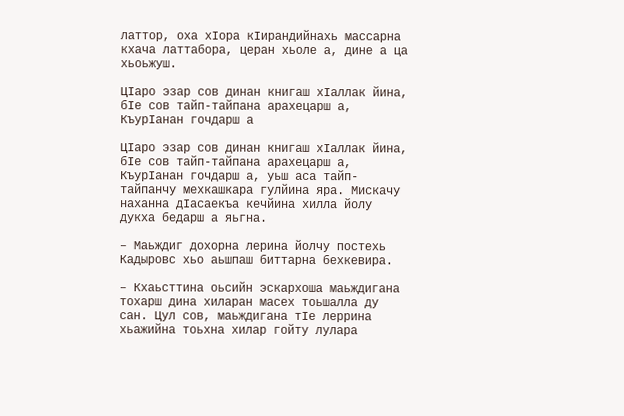латтор, оха хIора кIирандийнахь массарна кхача латтабора, церан хьоле а, дине а ца хьоьжуш.

ЦIаро эзар сов динан книгаш хIаллак йина, бIе сов тайп-тайпана арахецарш а, КъурIанан гочдарш а

ЦIаро эзар сов динан книгаш хIаллак йина, бIе сов тайп-тайпана арахецарш а, КъурIанан гочдарш а, уьш аса тайп-тайпанчу мехкашкара гулйина яра. Мискачу наханна дIасаекъа кечйина хилла йолу дукха бедарш а яьгна.

– Маьждиг дохорна лерина йолчу постехь Кадыровс хьо аьшпаш биттарна бехкевира.

– Кхаьсттина оьсийн эскархоша маьждигана тохарш дина хиларан масех тоьшалла ду сан. Цул сов, маьждигана тIе леррина хьажийна тоьхна хилар гойту лулара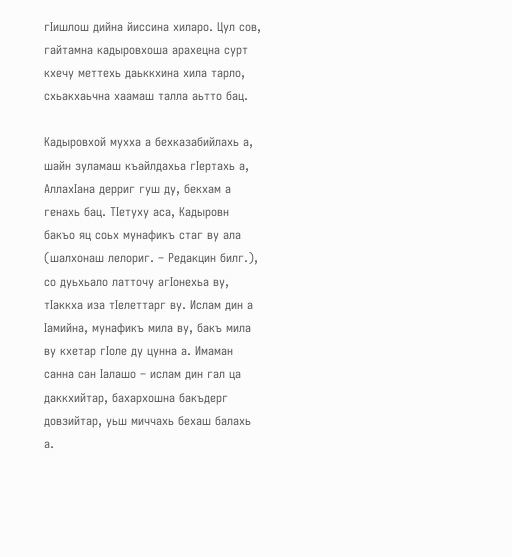гIишлош дийна йиссина хиларо. Цул сов, гайтамна кадыровхоша арахецна сурт кхечу меттехь даьккхина хила тарло, схьакхаьчна хаамаш талла аьтто бац.

Кадыровхой мухха а бехказабийлахь а, шайн зуламаш къайлдахьа гIертахь а, АллахIана дерриг гуш ду, бекхам а генахь бац. ТIетуху аса, Кадыровн бакъо яц соьх мунафикъ стаг ву ала (шалхонаш лелориг. – Редакцин билг.), со дуьхьало латточу агIонехьа ву, тIаккха иза тIелеттарг ву. Ислам дин а Iамийна, мунафикъ мила ву, бакъ мила ву кхетар гIоле ду цунна а. Имаман санна сан Iалашо – ислам дин гал ца даккхийтар, бахархошна бакъдерг довзийтар, уьш миччахь бехаш балахь а.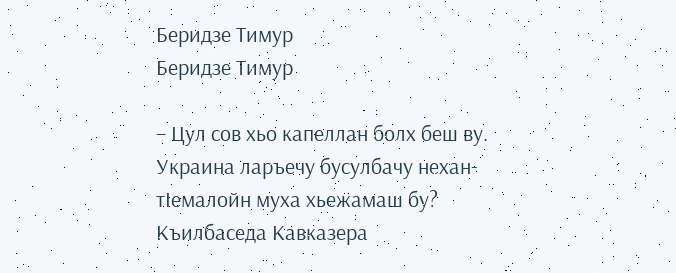Беридзе Тимур
Беридзе Тимур

– Цул сов хьо капеллан болх беш ву. Украина ларъечу бусулбачу нехан-тIемалойн муха хьежамаш бу? Къилбаседа Кавказера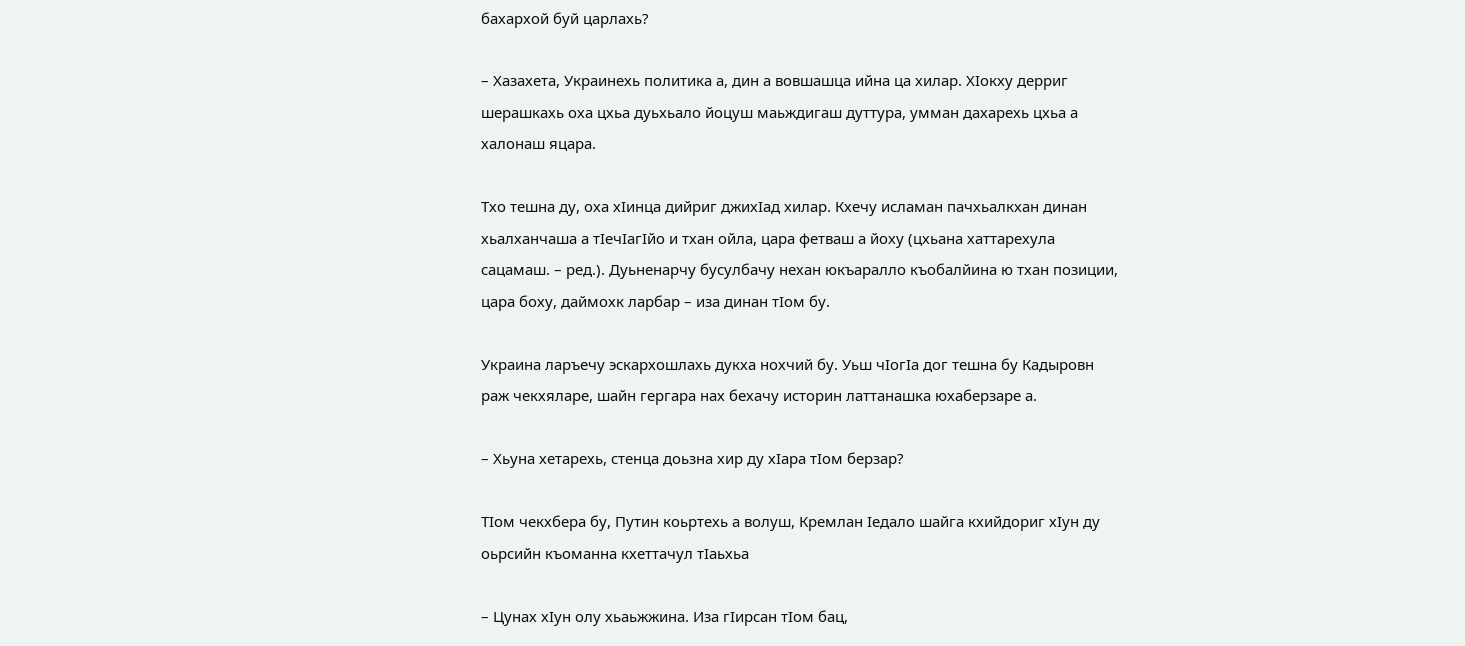бахархой буй царлахь?

– Хазахета, Украинехь политика а, дин а вовшашца ийна ца хилар. ХIокху дерриг шерашкахь оха цхьа дуьхьало йоцуш маьждигаш дуттура, умман дахарехь цхьа а халонаш яцара.

Тхо тешна ду, оха хIинца дийриг джихIад хилар. Кхечу исламан пачхьалкхан динан хьалханчаша а тIечIагIйо и тхан ойла, цара фетваш а йоху (цхьана хаттарехула сацамаш. – ред.). Дуьненарчу бусулбачу нехан юкъаралло къобалйина ю тхан позиции, цара боху, даймохк ларбар – иза динан тIом бу.

Украина ларъечу эскархошлахь дукха нохчий бу. Уьш чIогIа дог тешна бу Кадыровн раж чекхяларе, шайн гергара нах бехачу историн латтанашка юхаберзаре а.

– Хьуна хетарехь, стенца доьзна хир ду хIара тIом берзар?

ТIом чекхбера бу, Путин коьртехь а волуш, Кремлан Iедало шайга кхийдориг хIун ду оьрсийн къоманна кхеттачул тIаьхьа

– Цунах хIун олу хьаьжжина. Иза гIирсан тIом бац,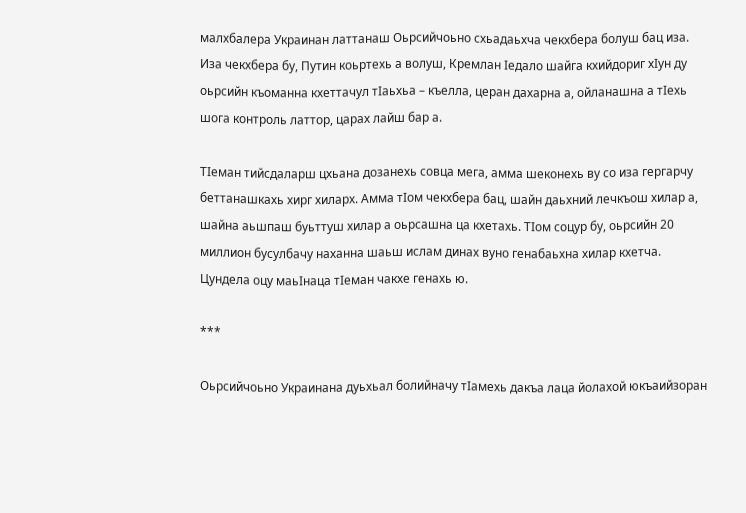малхбалера Украинан латтанаш Оьрсийчоьно схьадаьхча чекхбера болуш бац иза. Иза чекхбера бу, Путин коьртехь а волуш, Кремлан Iедало шайга кхийдориг хIун ду оьрсийн къоманна кхеттачул тIаьхьа – къелла, церан дахарна а, ойланашна а тIехь шога контроль латтор, царах лайш бар а.

ТIеман тийсдаларш цхьана дозанехь совца мега, амма шеконехь ву со иза гергарчу беттанашкахь хирг хиларх. Амма тIом чекхбера бац, шайн даьхний лечкъош хилар а, шайна аьшпаш буьттуш хилар а оьрсашна ца кхетахь. ТIом соцур бу, оьрсийн 20 миллион бусулбачу наханна шаьш ислам динах вуно генабаьхна хилар кхетча. Цундела оцу маьIнаца тIеман чакхе генахь ю.

***

Оьрсийчоьно Украинана дуьхьал болийначу тIамехь дакъа лаца йолахой юкъаийзоран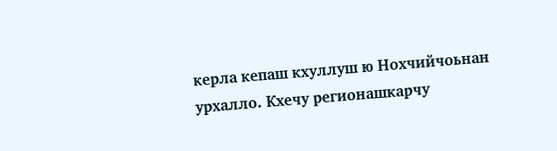керла кепаш кхуллуш ю Нохчийчоьнан урхалло. Кхечу регионашкарчу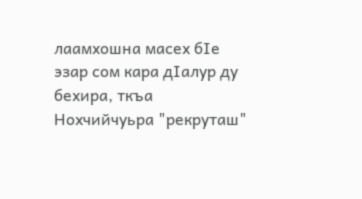лаамхошна масех бIе эзар сом кара дIалур ду бехира, ткъа Нохчийчуьра "рекруташ"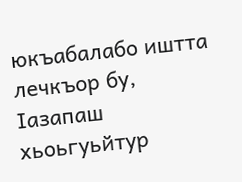юкъабалабо иштта лечкъор бу, Iазапаш хьоьгуьйтур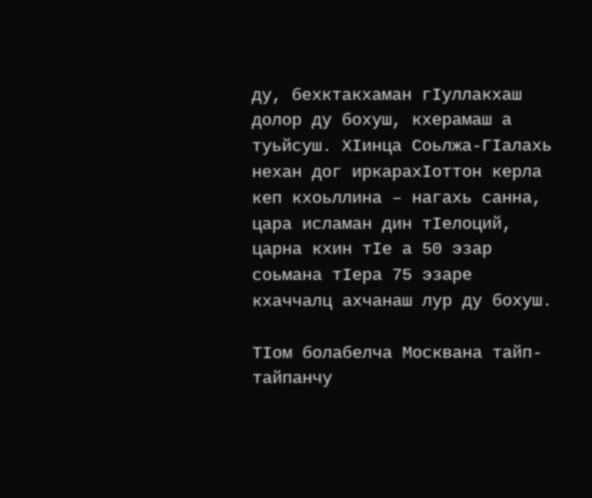ду, бехктакхаман гIуллакхаш долор ду бохуш, кхерамаш а туьйсуш. ХIинца Соьлжа-ГIалахь нехан дог иркарахIоттон керла кеп кхоьллина – нагахь санна, цара исламан дин тIелоций, царна кхин тIе а 50 эзар соьмана тIера 75 эзаре кхаччалц ахчанаш лур ду бохуш.

ТIом болабелча Москвана тайп-тайпанчу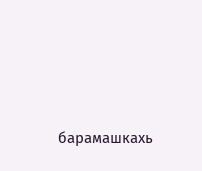барамашкахь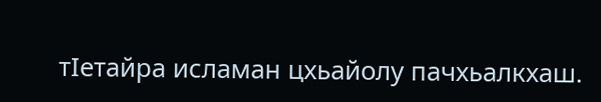тIетайра исламан цхьайолу пачхьалкхаш.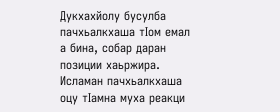Дукхахйолу бусулба пачхьалкхаша тIом емал а бина, собар даран позиции хаьржира. Исламан пачхьалкхаша оцу тIамна муха реакци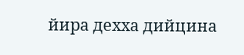йира дехха дийцина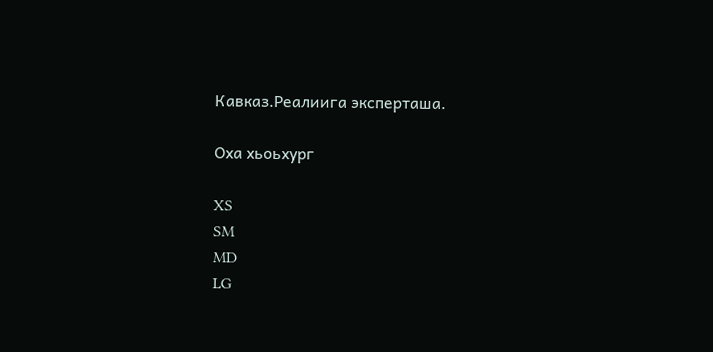Кавказ.Реалиига эксперташа.

Оха хьоьхург

XS
SM
MD
LG